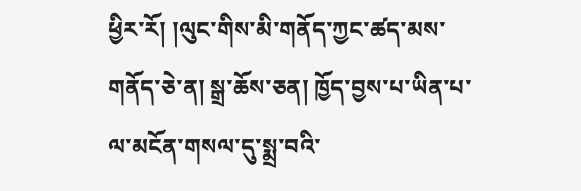ཕྱིར་རོ། །ལུང་གིས་མི་གནོད་ཀྱང་ཚད་མས་གནོད་ཅེ་ན། སྒྲ་ཆོས་ཅན། ཁྱོད་བྱས་པ་ཡིན་པ་ལ་མངོན་གསལ་དུ་སྨྲ་བའི་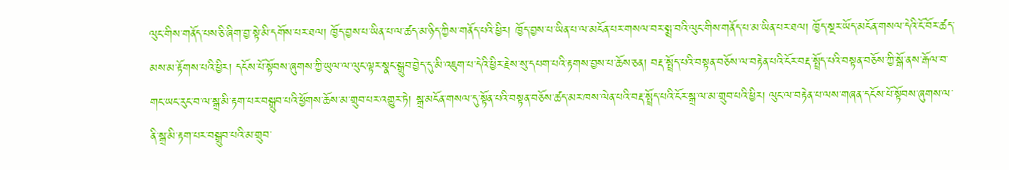ལུང་གིས་གནོད་པས་ཅི་ཞིག་བྱ་སྟེ་མི་དགོས་པར་ཐལ། ཁྱོད་བྱས་པ་ཡིན་པ་ལ་ཚད་མ་ཉིད་ཀྱིས་གནོད་པའི་ཕྱིར། ཁྱོད་བྱས་པ་ཡིན་པ་ལ་མངོན་པར་གསལ་བར་སྨྲ་བའི་ལུང་གིས་གནོད་པ་མ་ཡིན་པར་ཐལ། ཁྱོད་སྔར་ཡོད་མངོན་གསལ་དེའི་ངོ་བོར་ཚད་མས་མ་རྟོགས་པའི་ཕྱིར། དངོས་པོ་སྟོབས་ཞུགས་ཀྱི་ཡུལ་ལ་ལུང་ལྟར་སྣང་སྒྲུབ་བྱེད་དུ་མི་འཇུག་པ་དེའི་ཕྱིར་རྗེས་སུ་དཔག་པའི་རྟགས་བྱས་པ་ཆོས་ཅན། བརྡ་སྤྲོད་པའི་བསྟན་བཅོས་ལ་བརྟེན་པའི་ངོར་བརྡ་སྤྲོད་པའི་བསྟན་བཅོས་ཀྱི་སྒོ་ནས་རྒོལ་བ་གང་ཡང་རུང་བ་ལ་སྒྲ་མི་རྟག་པར་བསྒྲུབ་པའི་ཕྱོགས་ཆོས་མ་གྲུབ་པར་འགྱུར་ཏེ། སྒྲ་མངོན་གསལ་དུ་སྟོན་པའི་བསྟན་བཅོས་ཚད་མར་ཁས་ལེན་པའི་བརྡ་སྤྲོད་པའི་ངོར་སྒྲ་ལ་མ་གྲུབ་པའི་ཕྱིར། ལུང་ལ་བརྟེན་པ་ལས་གཞན་དངོས་པོ་སྟོབས་ཞུགས་ལ་ནི་སྒྲ་མི་རྟག་པར་བསྒྲུབ་པའི་མ་གྲུབ་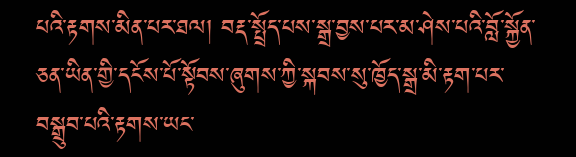པའི་རྟགས་མིན་པར་ཐལ། བརྡ་སྤྲོད་པས་སྒྲ་བྱས་པར་མ་ཤེས་པའི་བློ་སྐྱོན་ཅན་ཡིན་གྱི་དངོས་པོ་སྟོབས་ཞུགས་ཀྱི་སྐབས་སུ་ཁྱོད་སྒྲ་མི་རྟག་པར་བསྒྲུབ་པའི་རྟགས་ཡང་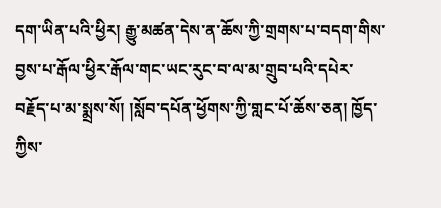དག་ཡིན་པའི་ཕྱིར། རྒྱུ་མཚན་དེས་ན་ཆོས་ཀྱི་གྲགས་པ་བདག་གིས་བྱས་པ་རྒོལ་ཕྱིར་རྒོལ་གང་ཡང་རུང་བ་ལ་མ་གྲུབ་པའི་དཔེར་བརྗོད་པ་མ་སྨྲས་སོ། །སློབ་དཔོན་ཕྱོགས་ཀྱི་གླང་པོ་ཆོས་ཅན། ཁྱོད་ཀྱིས་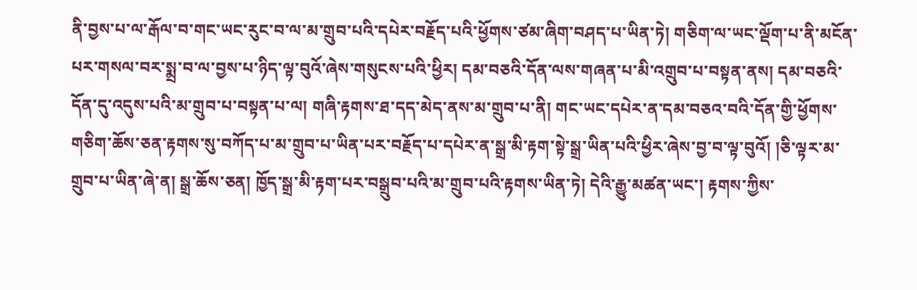ནི་བྱས་པ་ལ་རྒོལ་བ་གང་ཡང་རུང་བ་ལ་མ་གྲུབ་པའི་དཔེར་བརྗོད་པའི་ཕྱོགས་ཙམ་ཞིག་བཤད་པ་ཡིན་ཏེ། གཅིག་ལ་ཡང་ལྡོག་པ་ནི་མངོན་པར་གསལ་བར་སྨྲ་བ་ལ་བྱས་པ་ཉིད་ལྟ་བུའོ་ཞེས་གསུངས་པའི་ཕྱིར། དམ་བཅའི་དོན་ལས་གཞན་པ་མི་འགྲུབ་པ་བསྟན་ནས། དམ་བཅའི་དོན་དུ་འདུས་པའི་མ་གྲུབ་པ་བསྟན་པ་ལ། གཞི་རྟགས་ཐ་དད་མེད་ནས་མ་གྲུབ་པ་ནི། གང་ཡང་དཔེར་ན་དམ་བཅའ་བའི་དོན་གྱི་ཕྱོགས་གཅིག་ཆོས་ཅན་རྟགས་སུ་བཀོད་པ་མ་གྲུབ་པ་ཡིན་པར་བརྗོད་པ་དཔེར་ན་སྒྲ་མི་རྟག་སྟེ་སྒྲ་ཡིན་པའི་ཕྱིར་ཞེས་བྱ་བ་ལྟ་བུའོ། །ཅི་ལྟར་མ་གྲུབ་པ་ཡིན་ཞེ་ན། སྒྲ་ཆོས་ཅན། ཁྱོད་སྒྲ་མི་རྟག་པར་བསྒྲུབ་པའི་མ་གྲུབ་པའི་རྟགས་ཡིན་ཏེ། དེའི་རྒྱུ་མཚན་ཡང་། རྟགས་ཀྱིས་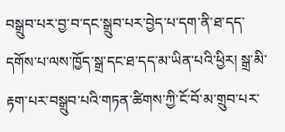བསྒྲུབ་པར་བྱ་བ་དང་སྒྲུབ་པར་བྱེད་པ་དག་ནི་ཐ་དད་དགོས་པ་ལས་ཁྱོད་སྒྲ་དང་ཐ་དད་མ་ཡིན་པའི་ཕྱིར། སྒྲ་མི་རྟག་པར་བསྒྲུབ་པའི་གཏན་ཚིགས་ཀྱི་ངོ་བོ་མ་གྲུབ་པར་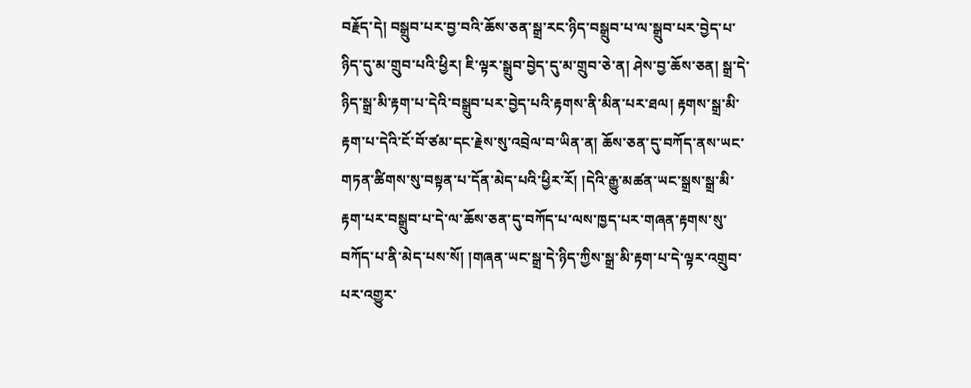བརྗོད་དེ། བསྒྲུབ་པར་བྱ་བའི་ཆོས་ཅན་སྒྲ་རང་ཉིད་བསྒྲུབ་པ་ལ་སྒྲུབ་པར་བྱེད་པ་ཉིད་དུ་མ་གྲུབ་པའི་ཕྱིར། ཇི་ལྟར་སྒྲུབ་བྱེད་དུ་མ་གྲུབ་ཅེ་ན། ཤེས་བྱ་ཆོས་ཅན། སྒྲ་དེ་ཉིད་སྒྲ་མི་རྟག་པ་དེའི་བསྒྲུབ་པར་བྱེད་པའི་རྟགས་ནི་མིན་པར་ཐལ། རྟགས་སྒྲ་མི་རྟག་པ་དེའི་ངོ་བོ་ཙམ་དང་རྗེས་སུ་འབྲེལ་བ་ཡིན་ན། ཆོས་ཅན་དུ་བཀོད་ནས་ཡང་གཏན་ཚིགས་སུ་བསྟན་པ་དོན་མེད་པའི་ཕྱིར་རོ། །དེའི་རྒྱུ་མཚན་ཡང་སྒྲས་སྒྲ་མི་རྟག་པར་བསྒྲུབ་པ་དེ་ལ་ཆོས་ཅན་དུ་བཀོད་པ་ལས་ཁྱད་པར་གཞན་རྟགས་སུ་བཀོད་པ་ནི་མེད་པས་སོ། །གཞན་ཡང་སྒྲ་དེ་ཉིད་ཀྱིས་སྒྲ་མི་རྟག་པ་དེ་ལྟར་འགྲུབ་པར་འགྱུར་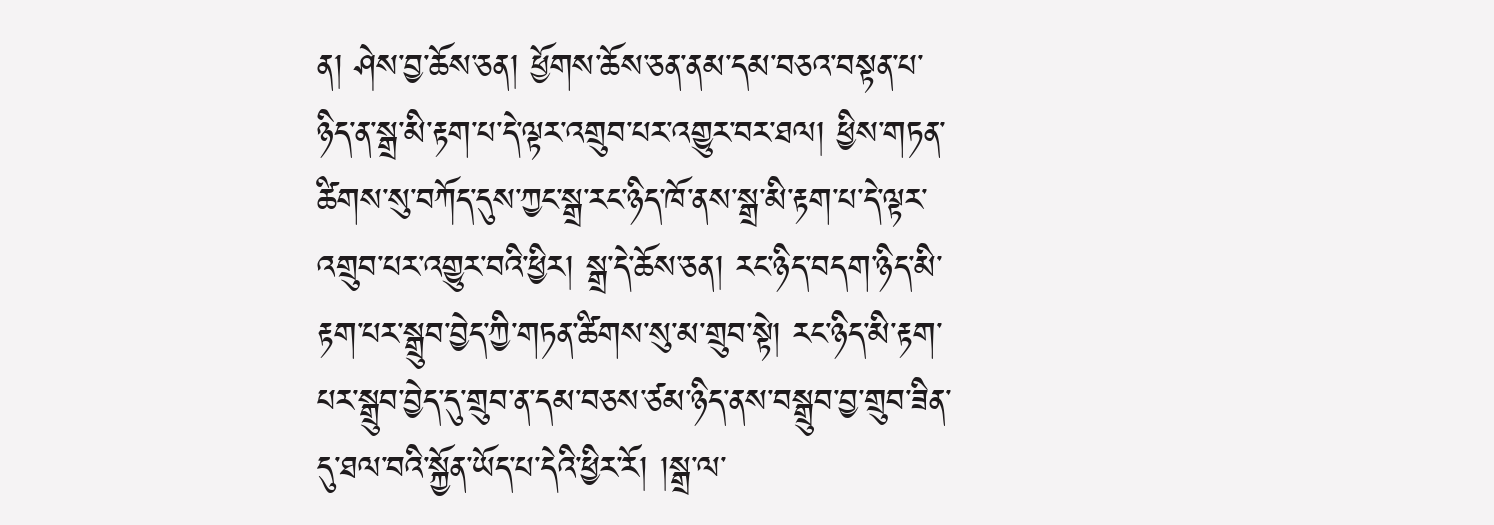ན། ཤེས་བྱ་ཆོས་ཅན། ཕྱོགས་ཆོས་ཅན་ནམ་དམ་བཅའ་བསྟན་པ་ཉིད་ན་སྒྲ་མི་རྟག་པ་དེ་ལྟར་འགྲུབ་པར་འགྱུར་བར་ཐལ། ཕྱིས་གཏན་ཚིགས་སུ་བཀོད་དུས་ཀྱང་སྒྲ་རང་ཉིད་ཁོ་ནས་སྒྲ་མི་རྟག་པ་དེ་ལྟར་འགྲུབ་པར་འགྱུར་བའི་ཕྱིར། སྒྲ་དེ་ཆོས་ཅན། རང་ཉིད་བདག་ཉིད་མི་རྟག་པར་སྒྲུབ་བྱེད་ཀྱི་གཏན་ཚིགས་སུ་མ་གྲུབ་སྟེ། རང་ཉིད་མི་རྟག་པར་སྒྲུབ་བྱེད་དུ་གྲུབ་ན་དམ་བཅས་ཙམ་ཉིད་ནས་བསྒྲུབ་བྱ་གྲུབ་ཟིན་དུ་ཐལ་བའི་སྐྱོན་ཡོད་པ་དེའི་ཕྱིར་རོ། །སྒྲ་ལ་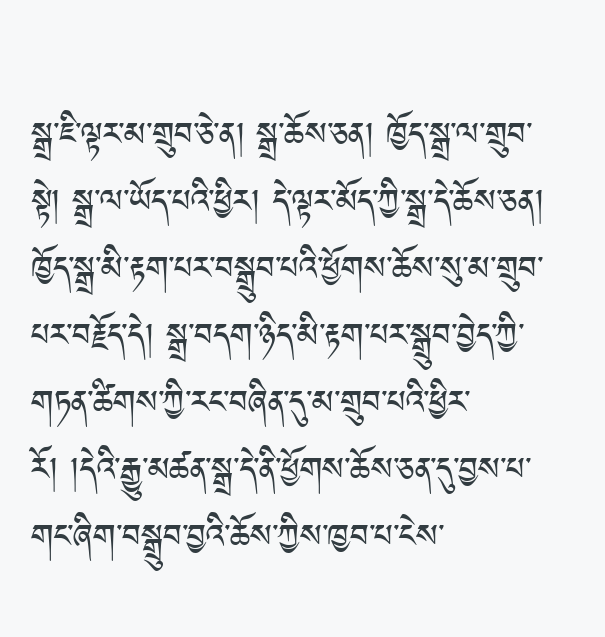སྒྲ་ཇི་ལྟར་མ་གྲུབ་ཅེ་ན། སྒྲ་ཆོས་ཅན། ཁྱོད་སྒྲ་ལ་གྲུབ་སྟེ། སྒྲ་ལ་ཡོད་པའི་ཕྱིར། དེ་ལྟར་མོད་ཀྱི་སྒྲ་དེ་ཆོས་ཅན། ཁྱོད་སྒྲ་མི་རྟག་པར་བསྒྲུབ་པའི་ཕྱོགས་ཆོས་སུ་མ་གྲུབ་པར་བརྗོད་དེ། སྒྲ་བདག་ཉིད་མི་རྟག་པར་སྒྲུབ་བྱེད་ཀྱི་གཏན་ཚིགས་ཀྱི་རང་བཞིན་དུ་མ་གྲུབ་པའི་ཕྱིར་རོ། །དེའི་རྒྱུ་མཚན་སྒྲ་དེ་ནི་ཕྱོགས་ཆོས་ཅན་དུ་བྱས་པ་གང་ཞིག་བསྒྲུབ་བྱའི་ཆོས་ཀྱིས་ཁྱབ་པ་ངེས་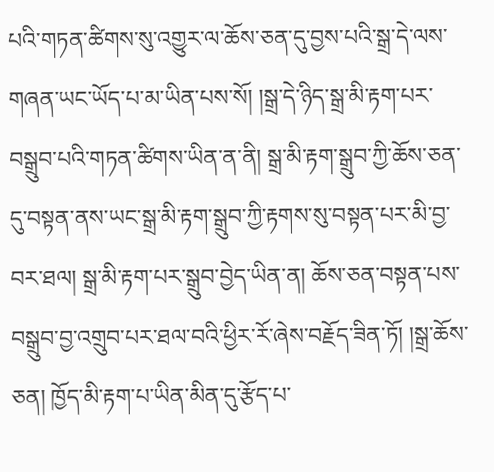པའི་གཏན་ཚིགས་སུ་འགྱུར་ལ་ཆོས་ཅན་དུ་བྱས་པའི་སྒྲ་དེ་ལས་གཞན་ཡང་ཡོད་པ་མ་ཡིན་པས་སོ། །སྒྲ་དེ་ཉིད་སྒྲ་མི་རྟག་པར་བསྒྲུབ་པའི་གཏན་ཚིགས་ཡིན་ན་ནི། སྒྲ་མི་རྟག་སྒྲུབ་ཀྱི་ཆོས་ཅན་དུ་བསྟན་ནས་ཡང་སྒྲ་མི་རྟག་སྒྲུབ་ཀྱི་རྟགས་སུ་བསྟན་པར་མི་བྱ་བར་ཐལ། སྒྲ་མི་རྟག་པར་སྒྲུབ་བྱེད་ཡིན་ན། ཆོས་ཅན་བསྟན་པས་བསྒྲུབ་བྱ་འགྲུབ་པར་ཐལ་བའི་ཕྱིར་རོ་ཞེས་བརྗོད་ཟིན་ཏོ། །སྒྲ་ཆོས་ཅན། ཁྱོད་མི་རྟག་པ་ཡིན་མིན་དུ་རྩོད་པ་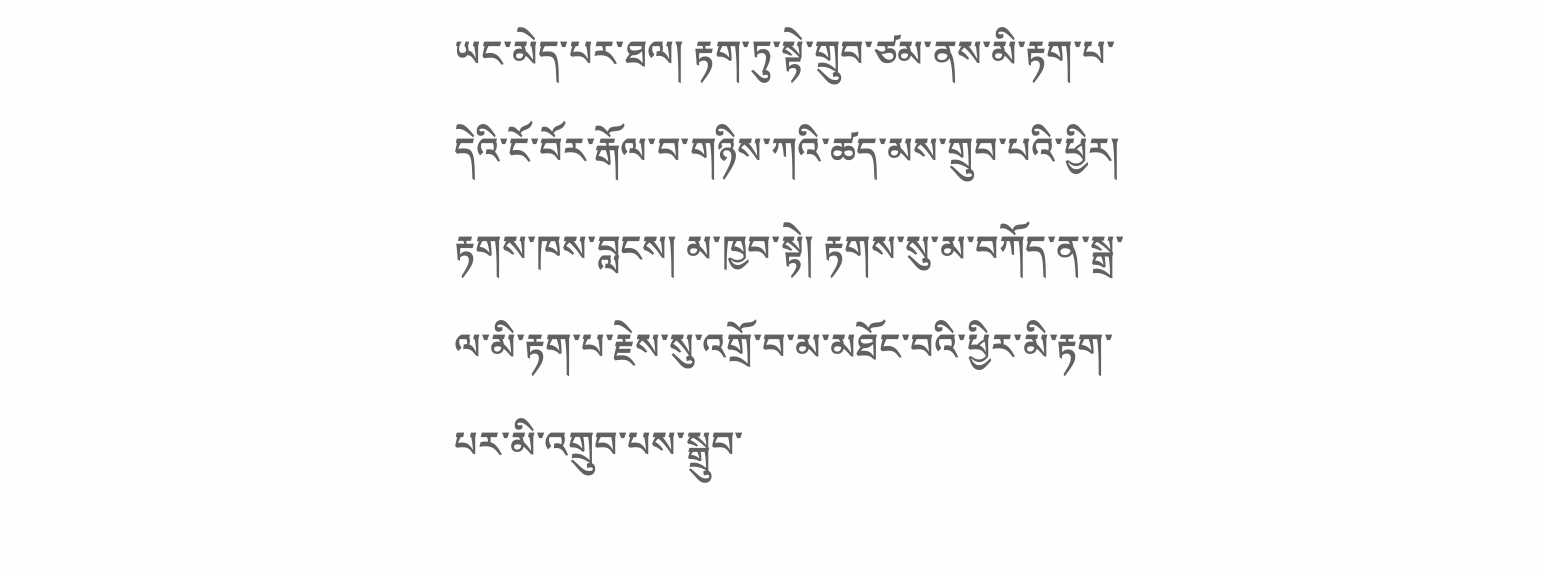ཡང་མེད་པར་ཐལ། རྟག་ཏུ་སྟེ་གྲུབ་ཙམ་ནས་མི་རྟག་པ་དེའི་ངོ་བོར་རྒོལ་བ་གཉིས་ཀའི་ཚད་མས་གྲུབ་པའི་ཕྱིར། རྟགས་ཁས་བླངས། མ་ཁྱབ་སྟེ། རྟགས་སུ་མ་བཀོད་ན་སྒྲ་ལ་མི་རྟག་པ་རྗེས་སུ་འགྲོ་བ་མ་མཐོང་བའི་ཕྱིར་མི་རྟག་པར་མི་འགྲུབ་པས་སྒྲུབ་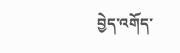བྱེད་འགོད་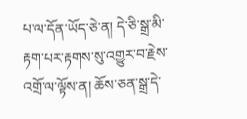པ་ལ་དོན་ཡོད་ཅེ་ན། དེ་ཅི་སྒྲ་མི་རྟག་པར་རྟགས་སུ་འགྱུར་བ་རྗེས་འགྲོ་ལ་ལྟོས་ན། ཆོས་ཅན་སྒྲ་དེ་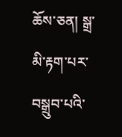ཆོས་ཅན། སྒྲ་མི་རྟག་པར་བསྒྲུབ་པའི་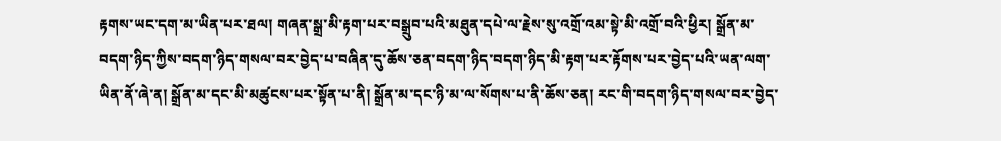རྟགས་ཡང་དག་མ་ཡིན་པར་ཐལ། གཞན་སྒྲ་མི་རྟག་པར་བསྒྲུབ་པའི་མཐུན་དཔེ་ལ་རྗེས་སུ་འགྲོ་འམ་སྟེ་མི་འགྲོ་བའི་ཕྱིར། སྒྲོན་མ་བདག་ཉིད་ཀྱིས་བདག་ཉིད་གསལ་བར་བྱེད་པ་བཞིན་དུ་ཆོས་ཅན་བདག་ཉིད་བདག་ཉིད་མི་རྟག་པར་རྟོགས་པར་བྱེད་པའི་ཡན་ལག་ཡིན་ནོ་ཞེ་ན། སྒྲོན་མ་དང་མི་མཚུངས་པར་སྟོན་པ་ནི། སྒྲོན་མ་དང་ཉི་མ་ལ་སོགས་པ་ནི་ཆོས་ཅན། རང་གི་བདག་ཉིད་གསལ་བར་བྱེད་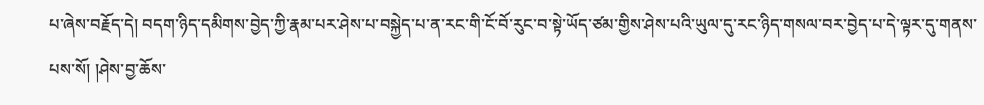པ་ཞེས་བརྗོད་དེ། བདག་ཉིད་དམིགས་བྱེད་ཀྱི་རྣམ་པར་ཤེས་པ་བསྐྱེད་པ་ན་རང་གི་ངོ་བོ་རུང་བ་སྟེ་ཡོད་ཙམ་གྱིས་ཤེས་པའི་ཡུལ་དུ་རང་ཉིད་གསལ་བར་བྱེད་པ་དེ་ལྟར་དུ་གནས་པས་སོ། །ཤེས་བྱ་ཆོས་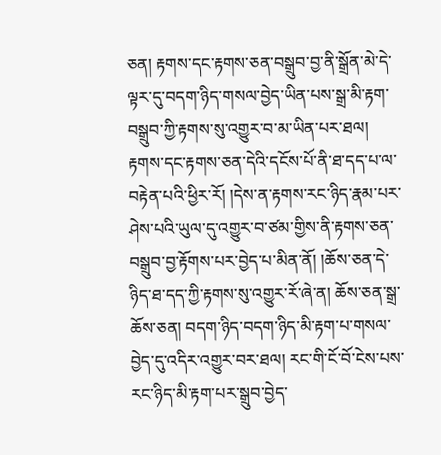ཅན། རྟགས་དང་རྟགས་ཅན་བསྒྲུབ་བྱ་ནི་སྒྲོན་མེ་དེ་ལྟར་དུ་བདག་ཉིད་གསལ་བྱེད་ཡིན་པས་སྒྲ་མི་རྟག་བསྒྲུབ་ཀྱི་རྟགས་སུ་འགྱུར་བ་མ་ཡིན་པར་ཐལ། རྟགས་དང་རྟགས་ཅན་དེའི་དངོས་པོ་ནི་ཐ་དད་པ་ལ་བརྟེན་པའི་ཕྱིར་རོ། །དེས་ན་རྟགས་རང་ཉིད་རྣམ་པར་ཤེས་པའི་ཡུལ་དུ་འགྱུར་བ་ཙམ་གྱིས་ནི་རྟགས་ཅན་བསྒྲུབ་བྱ་རྟོགས་པར་བྱེད་པ་མིན་ནོ། །ཆོས་ཅན་དེ་ཉིད་ཐ་དད་ཀྱི་རྟགས་སུ་འགྱུར་རོ་ཞེ་ན། ཆོས་ཅན་སྒྲ་ཆོས་ཅན། བདག་ཉིད་བདག་ཉིད་མི་རྟག་པ་གསལ་བྱེད་དུ་འདིར་འགྱུར་བར་ཐལ། རང་གི་ངོ་བོ་ངེས་པས་རང་ཉིད་མི་རྟག་པར་སྒྲུབ་བྱེད་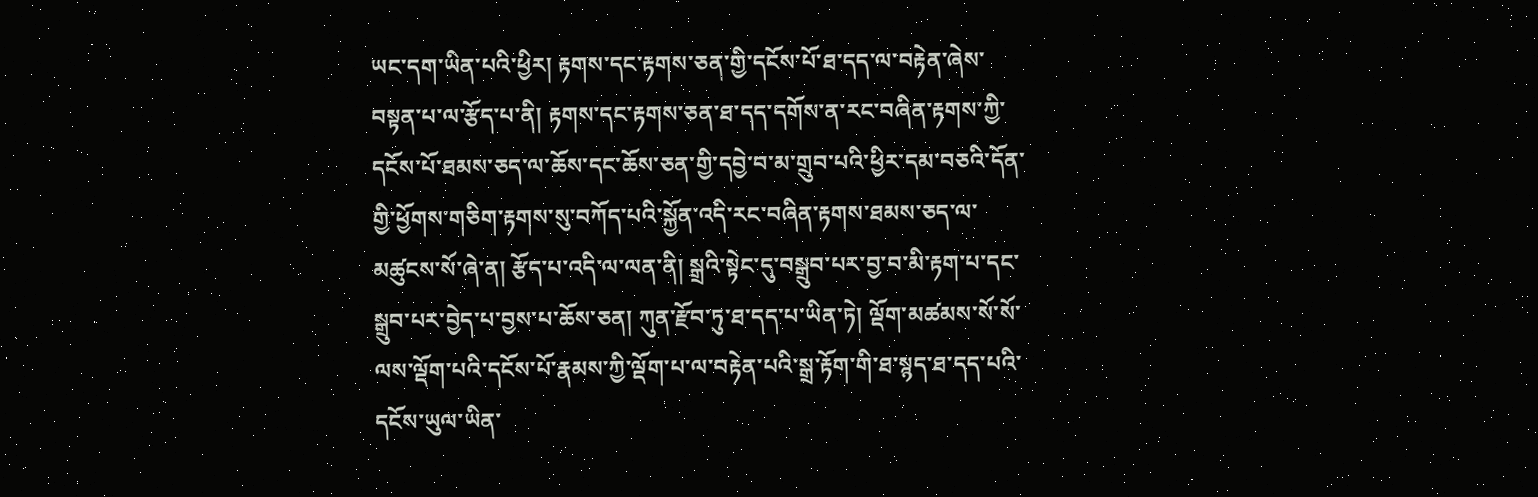ཡང་དག་ཡིན་པའི་ཕྱིར། རྟགས་དང་རྟགས་ཅན་གྱི་དངོས་པོ་ཐ་དད་ལ་བརྟེན་ཞེས་བསྟན་པ་ལ་རྩོད་པ་ནི། རྟགས་དང་རྟགས་ཅན་ཐ་དད་དགོས་ན་རང་བཞིན་རྟགས་ཀྱི་དངོས་པོ་ཐམས་ཅད་ལ་ཆོས་དང་ཆོས་ཅན་གྱི་དབྱེ་བ་མ་གྲུབ་པའི་ཕྱིར་དམ་བཅའི་དོན་གྱི་ཕྱོགས་གཅིག་རྟགས་སུ་བཀོད་པའི་སྐྱོན་འདི་རང་བཞིན་རྟགས་ཐམས་ཅད་ལ་མཚུངས་སོ་ཞེ་ན། རྩོད་པ་འདི་ལ་ལན་ནི། སྒྲའི་སྟེང་དུ་བསྒྲུབ་པར་བྱ་བ་མི་རྟག་པ་དང་སྒྲུབ་པར་བྱེད་པ་བྱས་པ་ཆོས་ཅན། ཀུན་རྫོབ་ཏུ་ཐ་དད་པ་ཡིན་ཏེ། ལྡོག་མཚམས་སོ་སོ་ལས་ལྡོག་པའི་དངོས་པོ་རྣམས་ཀྱི་ལྡོག་པ་ལ་བརྟེན་པའི་སྒྲ་རྟོག་གི་ཐ་སྙད་ཐ་དད་པའི་དངོས་ཡུལ་ཡིན་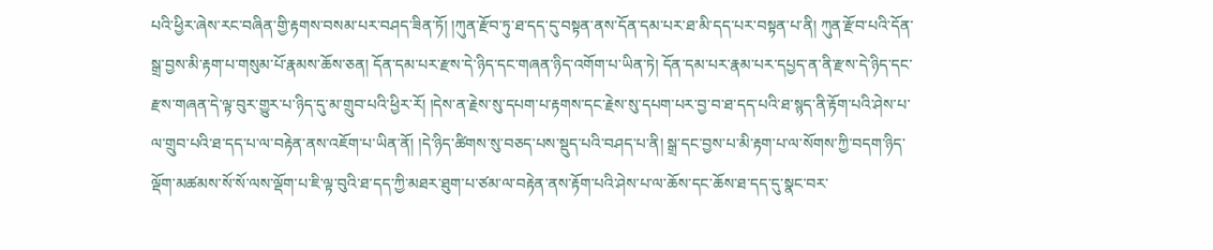པའི་ཕྱིར་ཞེས་རང་བཞིན་གྱི་རྟགས་བསམ་པར་བཤད་ཟིན་ཏོ། །ཀུན་རྫོབ་ཏུ་ཐ་དད་དུ་བསྟན་ནས་དོན་དམ་པར་ཐ་མི་དད་པར་བསྟན་པ་ནི། ཀུན་རྫོབ་པའི་དོན་སྒྲ་བྱས་མི་རྟག་པ་གསུམ་པོ་རྣམས་ཆོས་ཅན། དོན་དམ་པར་རྫས་དེ་ཉིད་དང་གཞན་ཉིད་འགོག་པ་ཡིན་ཏེ། དོན་དམ་པར་རྣམ་པར་དཔྱད་ན་ནི་རྫས་དེ་ཉིད་དང་རྫས་གཞན་དེ་ལྟ་བུར་གྱུར་པ་ཉིད་དུ་མ་གྲུབ་པའི་ཕྱིར་རོ། །དེས་ན་རྗེས་སུ་དཔག་པ་རྟགས་དང་རྗེས་སུ་དཔག་པར་བྱ་བ་ཐ་དད་པའི་ཐ་སྙད་ནི་རྟོག་པའི་ཤེས་པ་ལ་གྲུབ་པའི་ཐ་དད་པ་ལ་བརྟེན་ནས་འཇོག་པ་ཡིན་ནོ། །དེ་ཉིད་ཚིགས་སུ་བཅད་པས་སྡུད་པའི་བཤད་པ་ནི། སྒྲ་དང་བྱས་པ་མི་རྟག་པ་ལ་སོགས་ཀྱི་བདག་ཉིད་ལྡོག་མཚམས་སོ་སོ་ལས་ལྡོག་པ་ཇི་ལྟ་བུའི་ཐ་དད་ཀྱི་མཐར་ཐུག་པ་ཙམ་ལ་བརྟེན་ནས་རྟོག་པའི་ཤེས་པ་ལ་ཆོས་དང་ཆོས་ཐ་དད་དུ་སྣང་བར་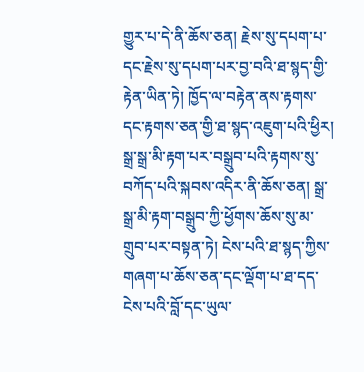གྱུར་པ་དེ་ནི་ཆོས་ཅན། རྗེས་སུ་དཔག་པ་དང་རྗེས་སུ་དཔག་པར་བྱ་བའི་ཐ་སྙད་གྱི་རྟེན་ཡིན་ཏེ། ཁྱོད་ལ་བརྟེན་ནས་རྟགས་དང་རྟགས་ཅན་གྱི་ཐ་སྙད་འཇུག་པའི་ཕྱིར། སྒྲ་སྒྲ་མི་རྟག་པར་བསྒྲུབ་པའི་རྟགས་སུ་བཀོད་པའི་སྐབས་འདིར་ནི་ཆོས་ཅན། སྒྲ་སྒྲ་མི་རྟག་བསྒྲུབ་ཀྱི་ཕྱོགས་ཆོས་སུ་མ་གྲུབ་པར་བསྟན་ཏེ། ངེས་པའི་ཐ་སྙད་ཀྱིས་གཞག་པ་ཆོས་ཅན་དང་ལྡོག་པ་ཐ་དད་ངེས་པའི་བློ་དང་ཡུལ་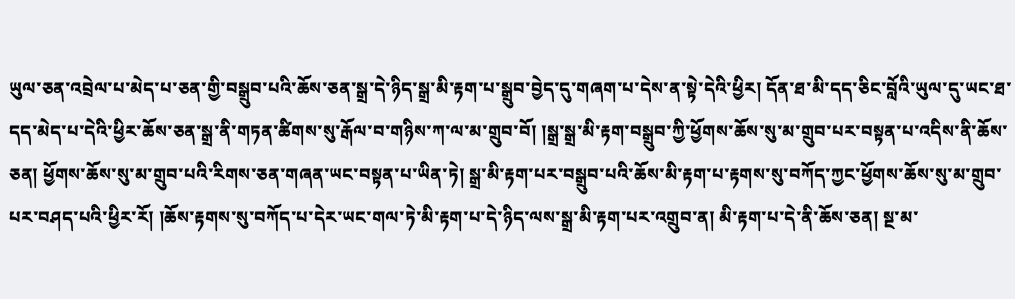ཡུལ་ཅན་འབྲེལ་པ་མེད་པ་ཅན་གྱི་བསྒྲུབ་པའི་ཆོས་ཅན་སྒྲ་དེ་ཉིད་སྒྲ་མི་རྟག་པ་སྒྲུབ་བྱེད་དུ་གཞག་པ་དེས་ན་སྟེ་དེའི་ཕྱིར། དོན་ཐ་མི་དད་ཅིང་བློའི་ཡུལ་དུ་ཡང་ཐ་དད་མེད་པ་དེའི་ཕྱིར་ཆོས་ཅན་སྒྲ་ནི་གཏན་ཚིགས་སུ་རྒོལ་བ་གཉིས་ཀ་ལ་མ་གྲུབ་བོ། །སྒྲ་སྒྲ་མི་རྟག་བསྒྲུབ་ཀྱི་ཕྱོགས་ཆོས་སུ་མ་གྲུབ་པར་བསྟན་པ་འདིས་ནི་ཆོས་ཅན། ཕྱོགས་ཆོས་སུ་མ་གྲུབ་པའི་རིགས་ཅན་གཞན་ཡང་བསྟན་པ་ཡིན་ཏེ། སྒྲ་མི་རྟག་པར་བསྒྲུབ་པའི་ཆོས་མི་རྟག་པ་རྟགས་སུ་བཀོད་ཀྱང་ཕྱོགས་ཆོས་སུ་མ་གྲུབ་པར་བཤད་པའི་ཕྱིར་རོ། །ཆོས་རྟགས་སུ་བཀོད་པ་དེར་ཡང་གལ་ཏེ་མི་རྟག་པ་དེ་ཉིད་ལས་སྒྲ་མི་རྟག་པར་འགྲུབ་ན། མི་རྟག་པ་དེ་ནི་ཆོས་ཅན། སྔ་མ་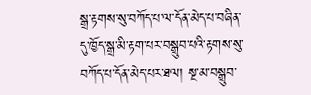སྒྲ་རྟགས་སུ་བཀོད་པ་ལ་དོན་མེད་པ་བཞིན་དུ་ཁྱོད་སྒྲ་མི་རྟག་པར་བསྒྲུབ་པའི་རྟགས་སུ་བཀོད་པ་དོན་མེད་པར་ཐལ། སྔ་མ་བསྒྲུབ་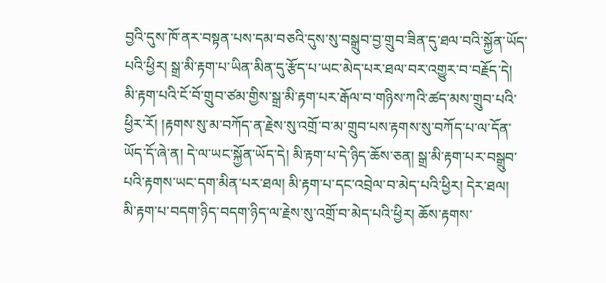བྱའི་དུས་ཁོ་ནར་བསྟན་པས་དམ་བཅའི་དུས་སུ་བསྒྲུབ་བྱ་གྲུབ་ཟིན་དུ་ཐལ་བའི་སྐྱོན་ཡོད་པའི་ཕྱིར། སྒྲ་མི་རྟག་པ་ཡིན་མིན་དུ་རྩོད་པ་ཡང་མེད་པར་ཐལ་བར་འགྱུར་བ་བརྗོད་དེ། མི་རྟག་པའི་ངོ་བོ་གྲུབ་ཙམ་གྱིས་སྒྲ་མི་རྟག་པར་རྒོལ་བ་གཉིས་ཀའི་ཚད་མས་གྲུབ་པའི་ཕྱིར་རོ། །རྟགས་སུ་མ་བཀོད་ན་རྗེས་སུ་འགྲོ་བ་མ་གྲུབ་པས་རྟགས་སུ་བཀོད་པ་ལ་དོན་ཡོད་དོ་ཞེ་ན། དེ་ལ་ཡང་སྐྱོན་ཡོད་དེ། མི་རྟག་པ་དེ་ཉིད་ཆོས་ཅན། སྒྲ་མི་རྟག་པར་བསྒྲུབ་པའི་རྟགས་ཡང་དག་མིན་པར་ཐལ། མི་རྟག་པ་དང་འབྲེལ་བ་མེད་པའི་ཕྱིར། དེར་ཐལ། མི་རྟག་པ་བདག་ཉིད་བདག་ཉིད་ལ་རྗེས་སུ་འགྲོ་བ་མེད་པའི་ཕྱིར། ཆོས་རྟགས་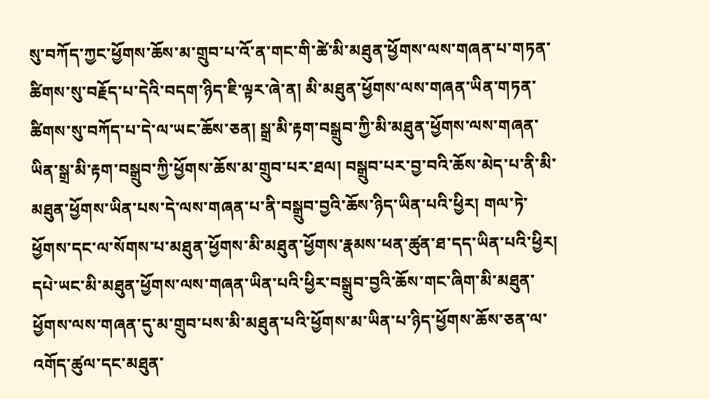སུ་བཀོད་ཀྱང་ཕྱོགས་ཆོས་མ་གྲུབ་པ་འོ་ན་གང་གི་ཚེ་མི་མཐུན་ཕྱོགས་ལས་གཞན་པ་གཏན་ཚིགས་སུ་བརྗོད་པ་དེའི་བདག་ཉིད་ཇི་ལྟར་ཞེ་ན། མི་མཐུན་ཕྱོགས་ལས་གཞན་ཡིན་གཏན་ཚིགས་སུ་བཀོད་པ་དེ་ལ་ཡང་ཆོས་ཅན། སྒྲ་མི་རྟག་བསྒྲུབ་ཀྱི་མི་མཐུན་ཕྱོགས་ལས་གཞན་ཡིན་སྒྲ་མི་རྟག་བསྒྲུབ་ཀྱི་ཕྱོགས་ཆོས་མ་གྲུབ་པར་ཐལ། བསྒྲུབ་པར་བྱ་བའི་ཆོས་མེད་པ་ནི་མི་མཐུན་ཕྱོགས་ཡིན་པས་དེ་ལས་གཞན་པ་ནི་བསྒྲུབ་བྱའི་ཆོས་ཉིད་ཡིན་པའི་ཕྱིར། གལ་ཏེ་ཕྱོགས་དང་ལ་སོགས་པ་མཐུན་ཕྱོགས་མི་མཐུན་ཕྱོགས་རྣམས་ཕན་ཚུན་ཐ་དད་ཡིན་པའི་ཕྱིར། དཔེ་ཡང་མི་མཐུན་ཕྱོགས་ལས་གཞན་ཡིན་པའི་ཕྱིར་བསྒྲུབ་བྱའི་ཆོས་གང་ཞིག་མི་མཐུན་ཕྱོགས་ལས་གཞན་དུ་མ་གྲུབ་པས་མི་མཐུན་པའི་ཕྱོགས་མ་ཡིན་པ་ཉིད་ཕྱོགས་ཆོས་ཅན་ལ་འགོད་ཚུལ་དང་མཐུན་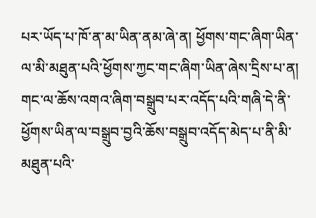པར་ཡོད་པ་ཁོ་ན་མ་ཡིན་ནམ་ཞེ་ན། ཕྱོགས་གང་ཞིག་ཡིན་ལ་མི་མཐུན་པའི་ཕྱོགས་ཀྱང་གང་ཞིག་ཡིན་ཞེས་དྲིས་པ་ན། གང་ལ་ཆོས་འགའ་ཞིག་བསྒྲུབ་པར་འདོད་པའི་གཞི་དེ་ནི་ཕྱོགས་ཡིན་ལ་བསྒྲུབ་བྱའི་ཆོས་བསྒྲུབ་འདོད་མེད་པ་ནི་མི་མཐུན་པའི་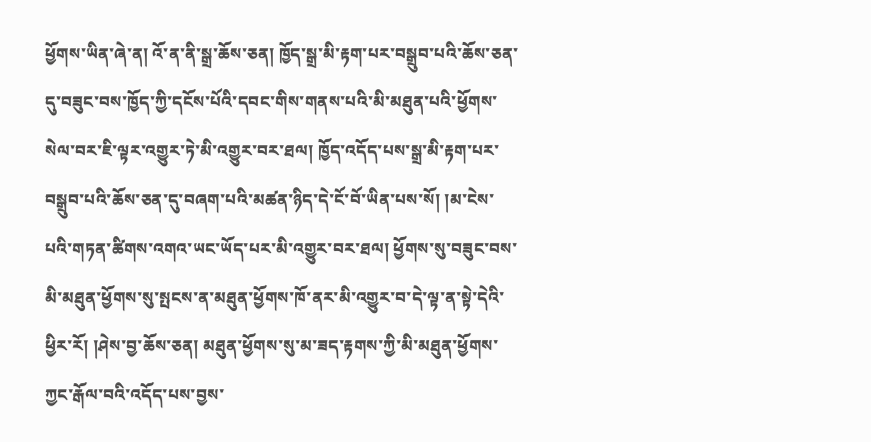ཕྱོགས་ཡིན་ཞེ་ན། འོ་ན་ནི་སྒྲ་ཆོས་ཅན། ཁྱོད་སྒྲ་མི་རྟག་པར་བསྒྲུབ་པའི་ཆོས་ཅན་དུ་བཟུང་བས་ཁྱོད་ཀྱི་དངོས་པོའི་དབང་གིས་གནས་པའི་མི་མཐུན་པའི་ཕྱོགས་སེལ་བར་ཇི་ལྟར་འགྱུར་ཏེ་མི་འགྱུར་བར་ཐལ། ཁྱོད་འདོད་པས་སྒྲ་མི་རྟག་པར་བསྒྲུབ་པའི་ཆོས་ཅན་དུ་བཞག་པའི་མཚན་ཉིད་དེ་ངོ་བོ་ཡིན་པས་སོ། །མ་ངེས་པའི་གཏན་ཚིགས་འགའ་ཡང་ཡོད་པར་མི་འགྱུར་བར་ཐལ། ཕྱོགས་སུ་བཟུང་བས་མི་མཐུན་ཕྱོགས་སུ་སྤངས་ན་མཐུན་ཕྱོགས་ཁོ་ནར་མི་འགྱུར་བ་དེ་ལྟ་ན་སྟེ་དེའི་ཕྱིར་རོ། །ཤེས་བྱ་ཆོས་ཅན། མཐུན་ཕྱོགས་སུ་མ་ཟད་རྟགས་ཀྱི་མི་མཐུན་ཕྱོགས་ཀྱང་རྒོལ་བའི་འདོད་པས་བྱས་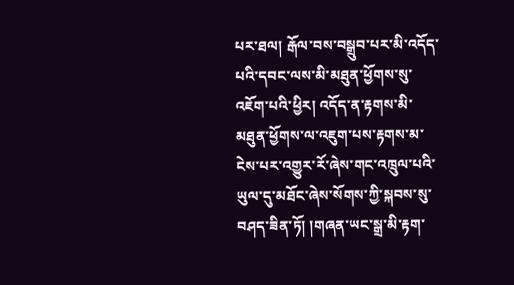པར་ཐལ། རྒོལ་བས་བསྒྲུབ་པར་མི་འདོད་པའི་དབང་ལས་མི་མཐུན་ཕྱོགས་སུ་འཇོག་པའི་ཕྱིར། འདོད་ན་རྟགས་མི་མཐུན་ཕྱོགས་ལ་འཇུག་པས་རྟགས་མ་ངེས་པར་འགྱུར་རོ་ཞེས་གང་འཁྲུལ་པའི་ཡུལ་དུ་མཐོང་ཞེས་སོགས་ཀྱི་སྐབས་སུ་བཤད་ཟིན་ཏོ། །གཞན་ཡང་སྒྲ་མི་རྟག་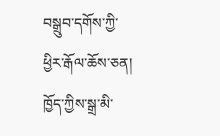བསྒྲུབ་དགོས་ཀྱི་ཕྱིར་རྒོལ་ཆོས་ཅན། ཁྱོད་ཀྱིས་སྒྲ་མི་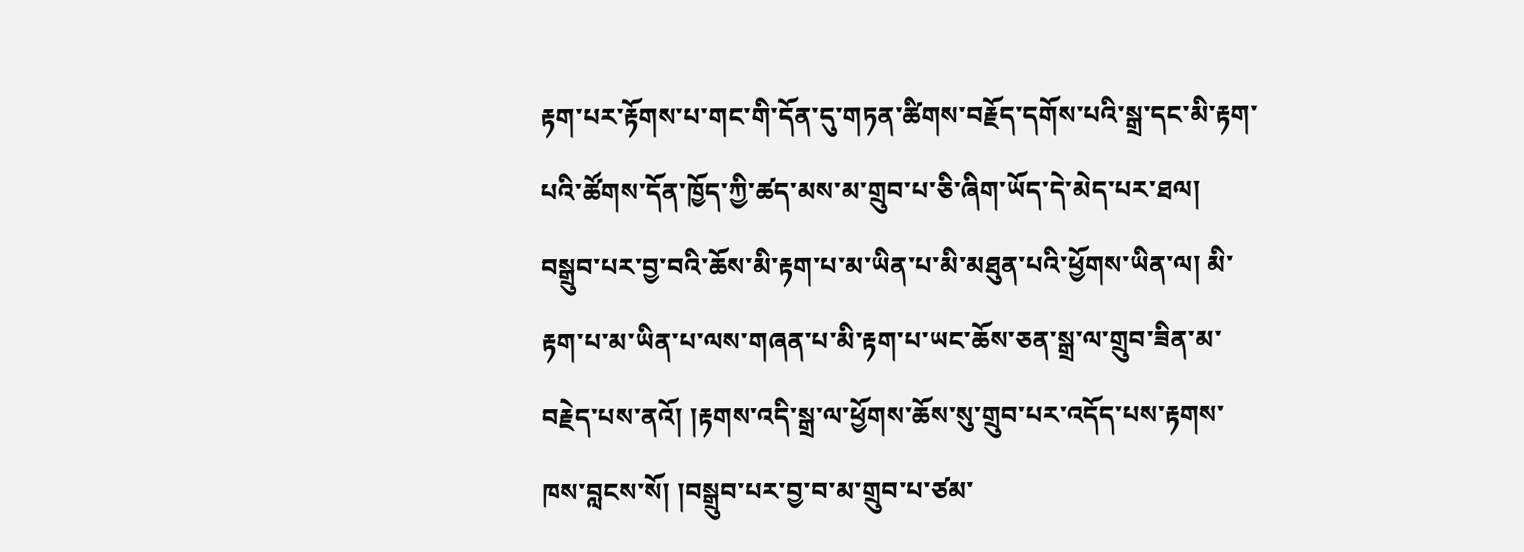རྟག་པར་རྟོགས་པ་གང་གི་དོན་དུ་གཏན་ཚིགས་བརྗོད་དགོས་པའི་སྒྲ་དང་མི་རྟག་པའི་ཚོགས་དོན་ཁྱོད་ཀྱི་ཚད་མས་མ་གྲུབ་པ་ཅི་ཞིག་ཡོད་དེ་མེད་པར་ཐལ། བསྒྲུབ་པར་བྱ་བའི་ཆོས་མི་རྟག་པ་མ་ཡིན་པ་མི་མཐུན་པའི་ཕྱོགས་ཡིན་ལ། མི་རྟག་པ་མ་ཡིན་པ་ལས་གཞན་པ་མི་རྟག་པ་ཡང་ཆོས་ཅན་སྒྲ་ལ་གྲུབ་ཟིན་མ་བརྗེད་པས་ནའོ། །རྟགས་འདི་སྒྲ་ལ་ཕྱོགས་ཆོས་སུ་གྲུབ་པར་འདོད་པས་རྟགས་ཁས་བླངས་སོ། །བསྒྲུབ་པར་བྱ་བ་མ་གྲུབ་པ་ཙམ་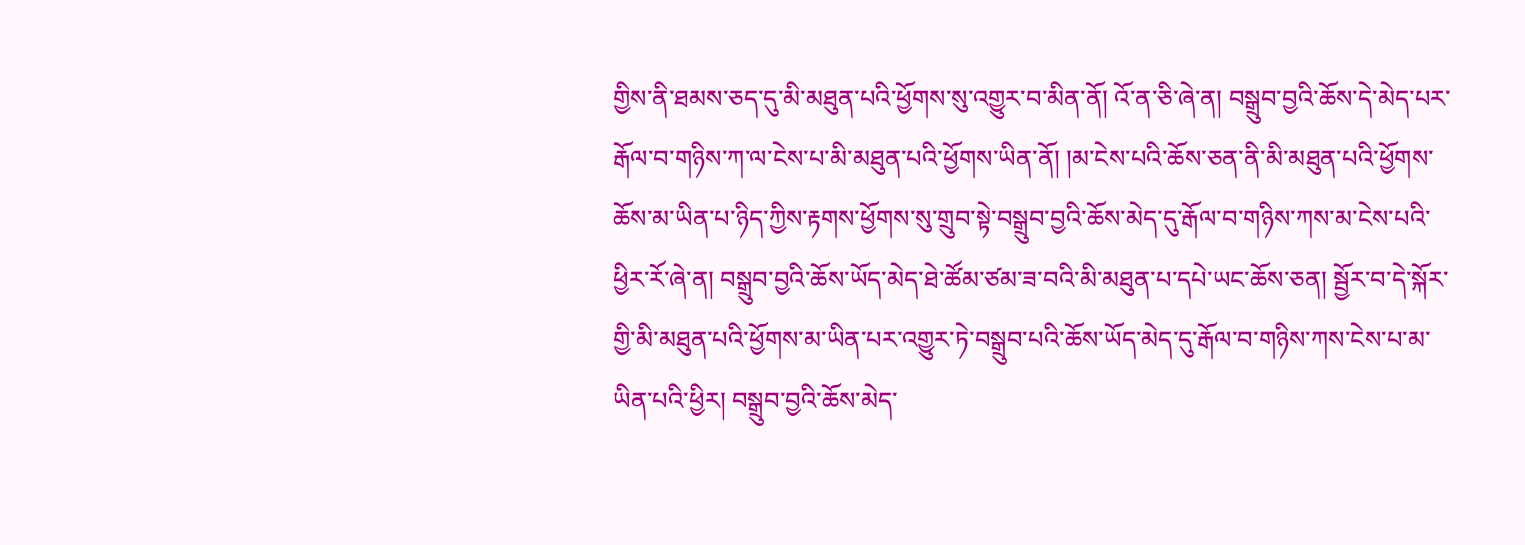གྱིས་ནི་ཐམས་ཅད་དུ་མི་མཐུན་པའི་ཕྱོགས་སུ་འགྱུར་བ་མིན་ནོ། འོ་ན་ཅི་ཞེ་ན། བསྒྲུབ་བྱའི་ཆོས་དེ་མེད་པར་རྒོལ་བ་གཉིས་ཀ་ལ་ངེས་པ་མི་མཐུན་པའི་ཕྱོགས་ཡིན་ནོ། །མ་ངེས་པའི་ཆོས་ཅན་ནི་མི་མཐུན་པའི་ཕྱོགས་ཆོས་མ་ཡིན་པ་ཉིད་ཀྱིས་རྟགས་ཕྱོགས་སུ་གྲུབ་སྟེ་བསྒྲུབ་བྱའི་ཆོས་མེད་དུ་རྒོལ་བ་གཉིས་ཀས་མ་ངེས་པའི་ཕྱིར་རོ་ཞེ་ན། བསྒྲུབ་བྱའི་ཆོས་ཡོད་མེད་ཐེ་ཚོམ་ཙམ་ཟ་བའི་མི་མཐུན་པ་དཔེ་ཡང་ཆོས་ཅན། སྦྱོར་བ་དེ་སྐོར་གྱི་མི་མཐུན་པའི་ཕྱོགས་མ་ཡིན་པར་འགྱུར་ཏེ་བསྒྲུབ་པའི་ཆོས་ཡོད་མེད་དུ་རྒོལ་བ་གཉིས་ཀས་ངེས་པ་མ་ཡིན་པའི་ཕྱིར། བསྒྲུབ་བྱའི་ཆོས་མེད་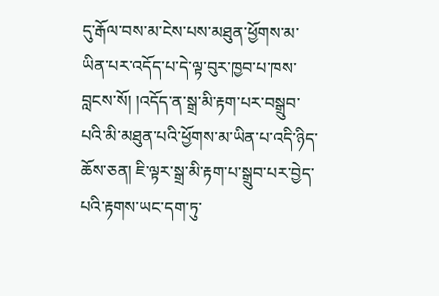དུ་རྒོལ་བས་མ་ངེས་པས་མཐུན་ཕྱོགས་མ་ཡིན་པར་འདོད་པ་དེ་ལྟ་བུར་ཁྱབ་པ་ཁས་བླངས་སོ། །འདོད་ན་སྒྲ་མི་རྟག་པར་བསྒྲུབ་པའི་མི་མཐུན་པའི་ཕྱོགས་མ་ཡིན་པ་འདི་ཉིད་ཆོས་ཅན། ཇི་ལྟར་སྒྲ་མི་རྟག་པ་སྒྲུབ་པར་བྱེད་པའི་རྟགས་ཡང་དག་ཏུ་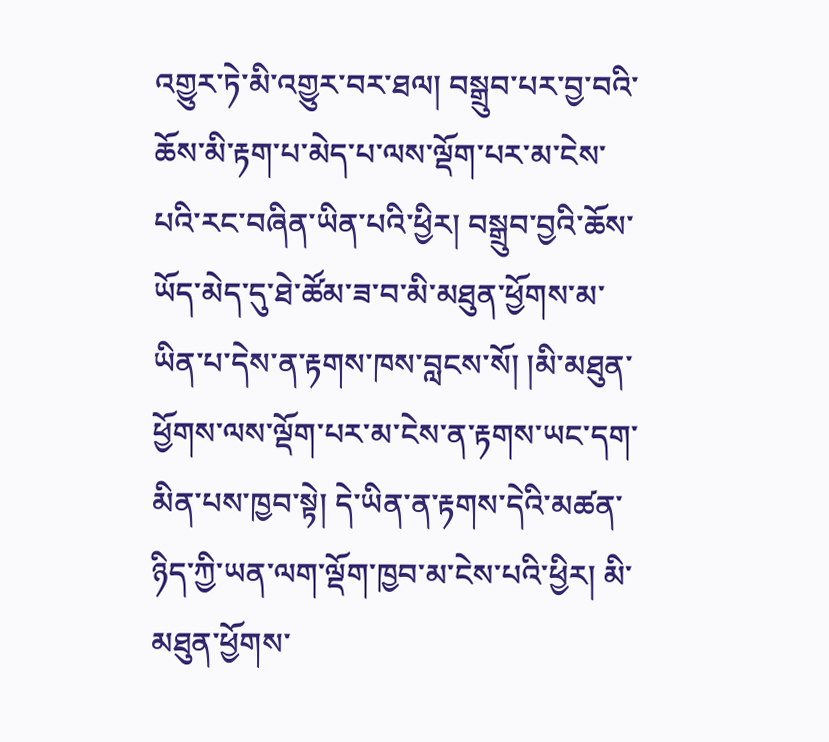འགྱུར་ཏེ་མི་འགྱུར་བར་ཐལ། བསྒྲུབ་པར་བྱ་བའི་ཆོས་མི་རྟག་པ་མེད་པ་ལས་ལྡོག་པར་མ་ངེས་པའི་རང་བཞིན་ཡིན་པའི་ཕྱིར། བསྒྲུབ་བྱའི་ཆོས་ཡོད་མེད་དུ་ཐེ་ཚོམ་ཟ་བ་མི་མཐུན་ཕྱོགས་མ་ཡིན་པ་དེས་ན་རྟགས་ཁས་བླངས་སོ། །མི་མཐུན་ཕྱོགས་ལས་ལྡོག་པར་མ་ངེས་ན་རྟགས་ཡང་དག་མིན་པས་ཁྱབ་སྟེ། དེ་ཡིན་ན་རྟགས་དེའི་མཚན་ཉིད་ཀྱི་ཡན་ལག་ལྡོག་ཁྱབ་མ་ངེས་པའི་ཕྱིར། མི་མཐུན་ཕྱོགས་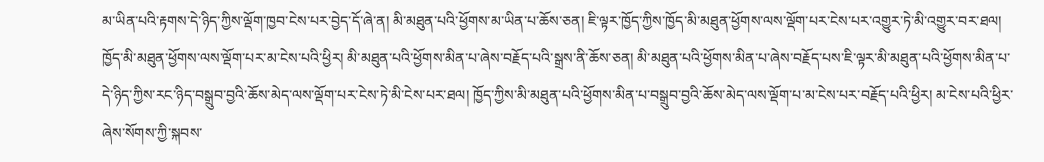མ་ཡིན་པའི་རྟགས་དེ་ཉིད་ཀྱིས་ལྡོག་ཁྱབ་ངེས་པར་བྱེད་དོ་ཞེ་ན། མི་མཐུན་པའི་ཕྱོགས་མ་ཡིན་པ་ཆོས་ཅན། ཇི་ལྟར་ཁྱོད་ཀྱིས་ཁྱོད་མི་མཐུན་ཕྱོགས་ལས་ལྡོག་པར་ངེས་པར་འགྱུར་ཏེ་མི་འགྱུར་བར་ཐལ། ཁྱོད་མི་མཐུན་ཕྱོགས་ལས་ལྡོག་པར་མ་ངེས་པའི་ཕྱིར། མི་མཐུན་པའི་ཕྱོགས་མིན་པ་ཞེས་བརྗོད་པའི་སྒྲས་ནི་ཆོས་ཅན། མི་མཐུན་པའི་ཕྱོགས་མིན་པ་ཞེས་བརྗོད་པས་ཇི་ལྟར་མི་མཐུན་པའི་ཕྱོགས་མིན་པ་དེ་ཉིད་ཀྱིས་རང་ཉིད་བསྒྲུབ་བྱའི་ཆོས་མེད་ལས་ལྡོག་པར་ངེས་ཏེ་མི་ངེས་པར་ཐལ། ཁྱོད་ཀྱིས་མི་མཐུན་པའི་ཕྱོགས་མིན་པ་བསྒྲུབ་བྱའི་ཆོས་མེད་ལས་ལྡོག་པ་མ་ངེས་པར་བརྗོད་པའི་ཕྱིར། མ་ངེས་པའི་ཕྱིར་ཞེས་སོགས་ཀྱི་སྐབས་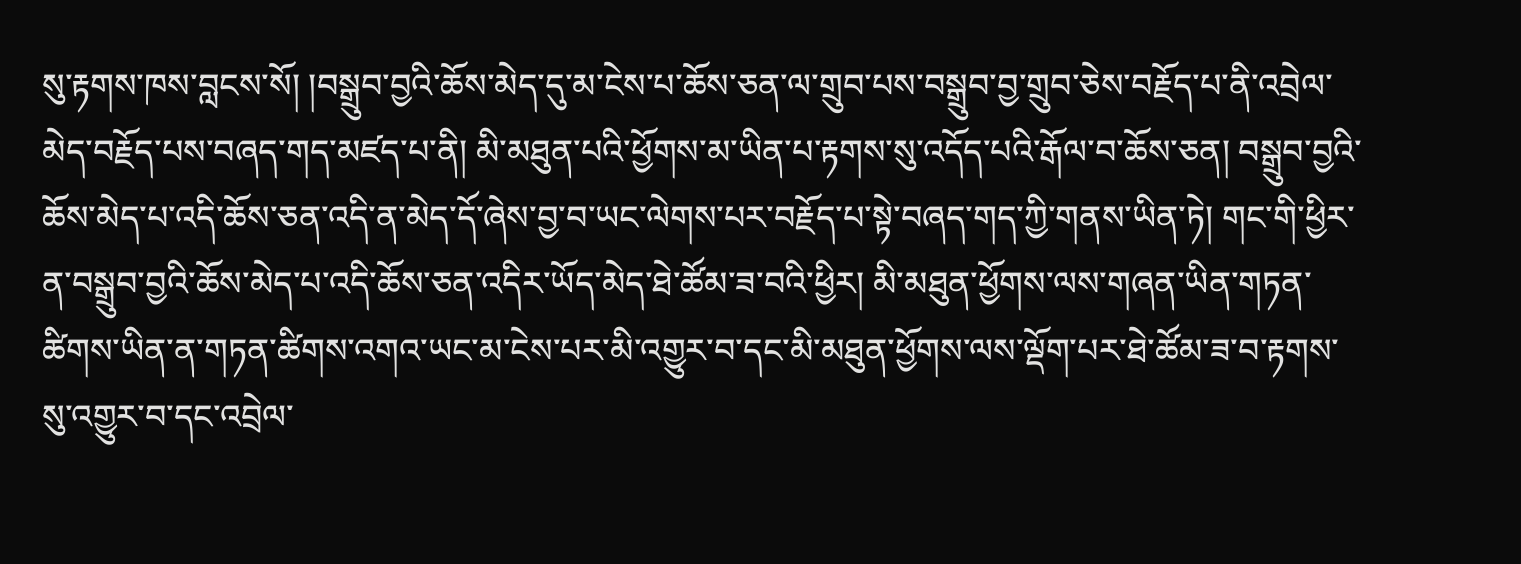སུ་རྟགས་ཁས་བླངས་སོ། །བསྒྲུབ་བྱའི་ཆོས་མེད་དུ་མ་ངེས་པ་ཆོས་ཅན་ལ་གྲུབ་པས་བསྒྲུབ་བྱ་གྲུབ་ཅེས་བརྗོད་པ་ནི་འབྲེལ་མེད་བརྗོད་པས་བཞད་གད་མཛད་པ་ནི། མི་མཐུན་པའི་ཕྱོགས་མ་ཡིན་པ་རྟགས་སུ་འདོད་པའི་རྒོལ་བ་ཆོས་ཅན། བསྒྲུབ་བྱའི་ཆོས་མེད་པ་འདི་ཆོས་ཅན་འདི་ན་མེད་དོ་ཞེས་བྱ་བ་ཡང་ལེགས་པར་བརྗོད་པ་སྟེ་བཞད་གད་ཀྱི་གནས་ཡིན་ཏེ། གང་གི་ཕྱིར་ན་བསྒྲུབ་བྱའི་ཆོས་མེད་པ་འདི་ཆོས་ཅན་འདིར་ཡོད་མེད་ཐེ་ཚོམ་ཟ་བའི་ཕྱིར། མི་མཐུན་ཕྱོགས་ལས་གཞན་ཡིན་གཏན་ཚིགས་ཡིན་ན་གཏན་ཚིགས་འགའ་ཡང་མ་ངེས་པར་མི་འགྱུར་བ་དང་མི་མཐུན་ཕྱོགས་ལས་ལྡོག་པར་ཐེ་ཚོམ་ཟ་བ་རྟགས་སུ་འགྱུར་བ་དང་འབྲེལ་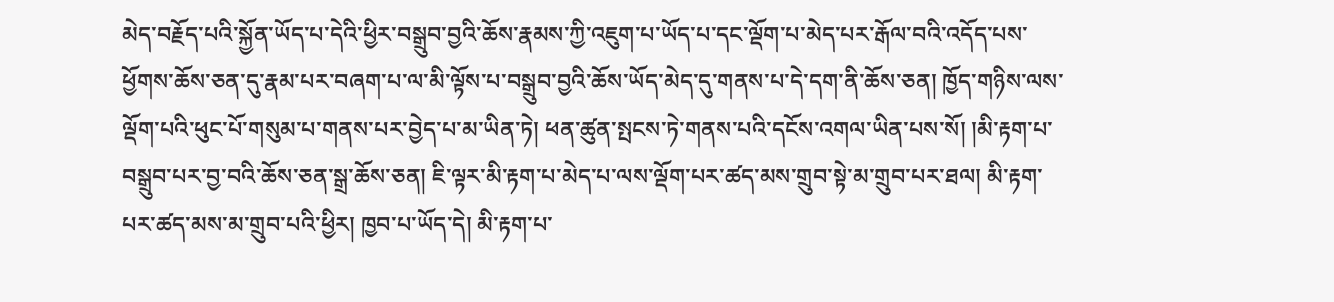མེད་བརྗོད་པའི་སྐྱོན་ཡོད་པ་དེའི་ཕྱིར་བསྒྲུབ་བྱའི་ཆོས་རྣམས་ཀྱི་འཇུག་པ་ཡོད་པ་དང་ལྡོག་པ་མེད་པར་རྒོལ་བའི་འདོད་པས་ཕྱོགས་ཆོས་ཅན་དུ་རྣམ་པར་བཞག་པ་ལ་མི་ལྟོས་པ་བསྒྲུབ་བྱའི་ཆོས་ཡོད་མེད་དུ་གནས་པ་དེ་དག་ནི་ཆོས་ཅན། ཁྱོད་གཉིས་ལས་ལྡོག་པའི་ཕུང་པོ་གསུམ་པ་གནས་པར་བྱེད་པ་མ་ཡིན་ཏེ། ཕན་ཚུན་སྤངས་ཏེ་གནས་པའི་དངོས་འགལ་ཡིན་པས་སོ། །མི་རྟག་པ་བསྒྲུབ་པར་བྱ་བའི་ཆོས་ཅན་སྒྲ་ཆོས་ཅན། ཇི་ལྟར་མི་རྟག་པ་མེད་པ་ལས་ལྡོག་པར་ཚད་མས་གྲུབ་སྟེ་མ་གྲུབ་པར་ཐལ། མི་རྟག་པར་ཚད་མས་མ་གྲུབ་པའི་ཕྱིར། ཁྱབ་པ་ཡོད་དེ། མི་རྟག་པ་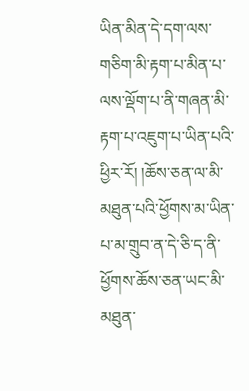ཡིན་མིན་དེ་དག་ལས་གཅིག་མི་རྟག་པ་མིན་པ་ལས་ལྡོག་པ་ནི་གཞན་མི་རྟག་པ་འཇུག་པ་ཡིན་པའི་ཕྱིར་རོ། །ཆོས་ཅན་ལ་མི་མཐུན་པའི་ཕྱོགས་མ་ཡིན་པ་མ་གྲུབ་ན་དེ་ཅི་ད་ནི་ཕྱོགས་ཆོས་ཅན་ཡང་མི་མཐུན་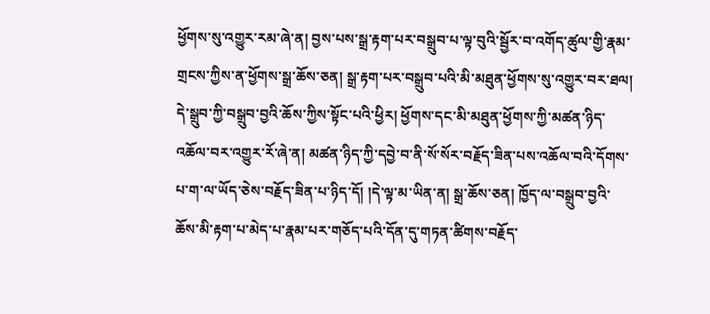ཕྱོགས་སུ་འགྱུར་རམ་ཞེ་ན། བྱས་པས་སྒྲ་རྟག་པར་བསྒྲུབ་པ་ལྟ་བུའི་སྦྱོར་བ་འགོད་ཚུལ་གྱི་རྣམ་གྲངས་ཀྱིས་ན་ཕྱོགས་སྒྲ་ཆོས་ཅན། སྒྲ་རྟག་པར་བསྒྲུབ་པའི་མི་མཐུན་ཕྱོགས་སུ་འགྱུར་བར་ཐལ། དེ་སྒྲུབ་ཀྱི་བསྒྲུབ་བྱའི་ཆོས་ཀྱིས་སྟོང་པའི་ཕྱིར། ཕྱོགས་དང་མི་མཐུན་ཕྱོགས་ཀྱི་མཚན་ཉིད་འཆོལ་བར་འགྱུར་རོ་ཞེ་ན། མཚན་ཉིད་ཀྱི་དབྱེ་བ་ནི་སོ་སོར་བརྗོད་ཟིན་པས་འཆོལ་བའི་དོགས་པ་ག་ལ་ཡོད་ཅེས་བརྗོད་ཟིན་པ་ཉིད་དོ། །དེ་ལྟ་མ་ཡིན་ན། སྒྲ་ཆོས་ཅན། ཁྱོད་ལ་བསྒྲུབ་བྱའི་ཆོས་མི་རྟག་པ་མེད་པ་རྣམ་པར་གཅོད་པའི་དོན་དུ་གཏན་ཚིགས་བརྗོད་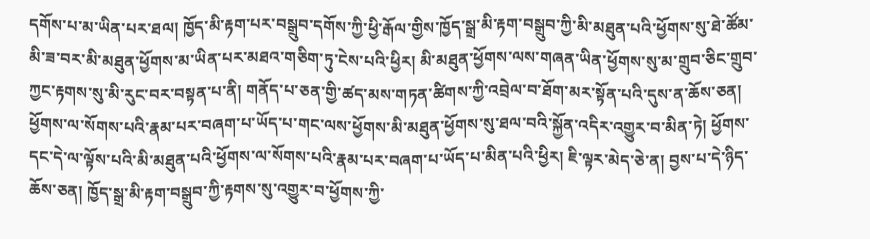དགོས་པ་མ་ཡིན་པར་ཐལ། ཁྱོད་མི་རྟག་པར་བསྒྲུབ་དགོས་ཀྱི་ཕྱི་རྒོལ་གྱིས་ཁྱོད་སྒྲ་མི་རྟག་བསྒྲུབ་ཀྱི་མི་མཐུན་པའི་ཕྱོགས་སུ་ཐེ་ཚོམ་མི་ཟ་བར་མི་མཐུན་ཕྱོགས་མ་ཡིན་པར་མཐའ་གཅིག་ཏུ་ངེས་པའི་ཕྱིར། མི་མཐུན་ཕྱོགས་ལས་གཞན་ཡིན་ཕྱོགས་སུ་མ་གྲུབ་ཅིང་གྲུབ་ཀྱང་རྟགས་སུ་མི་རུང་བར་བསྟན་པ་ནི། གནོད་པ་ཅན་གྱི་ཚད་མས་གཏན་ཚིགས་ཀྱི་འབྲེལ་བ་ཐོག་མར་སྟོན་པའི་དུས་ན་ཆོས་ཅན། ཕྱོགས་ལ་སོགས་པའི་རྣམ་པར་བཞག་པ་ཡོད་པ་གང་ལས་ཕྱོགས་མི་མཐུན་ཕྱོགས་སུ་ཐལ་བའི་སྐྱོན་འདིར་འགྱུར་བ་མིན་ཏེ། ཕྱོགས་དང་དེ་ལ་ལྟོས་པའི་མི་མཐུན་པའི་ཕྱོགས་ལ་སོགས་པའི་རྣམ་པར་བཞག་པ་ཡོད་པ་མིན་པའི་ཕྱིར། ཇི་ལྟར་མེད་ཅེ་ན། བྱས་པ་དེ་ཉིད་ཆོས་ཅན། ཁྱོད་སྒྲ་མི་རྟག་བསྒྲུབ་ཀྱི་རྟགས་སུ་འགྱུར་བ་ཕྱོགས་ཀྱི་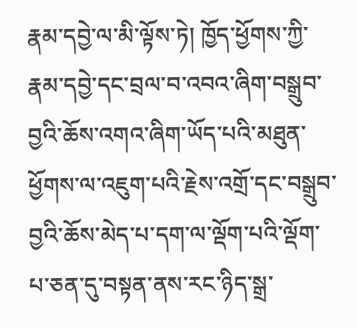རྣམ་དབྱེ་ལ་མི་ལྟོས་ཏེ། ཁྱོད་ཕྱོགས་ཀྱི་རྣམ་དབྱེ་དང་བྲལ་བ་འབའ་ཞིག་བསྒྲུབ་བྱའི་ཆོས་འགའ་ཞིག་ཡོད་པའི་མཐུན་ཕྱོགས་ལ་འཇུག་པའི་རྗེས་འགྲོ་དང་བསྒྲུབ་བྱའི་ཆོས་མེད་པ་དག་ལ་ལྡོག་པའི་ལྡོག་པ་ཅན་དུ་བསྟན་ནས་རང་ཉིད་སྒྲ་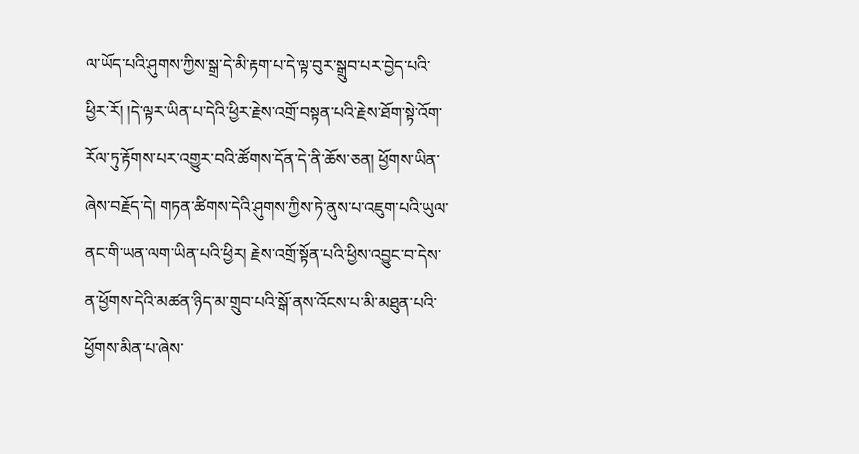ལ་ཡོད་པའི་ཤུགས་ཀྱིས་སྒྲ་དེ་མི་རྟག་པ་དེ་ལྟ་བུར་སྒྲུབ་པར་བྱེད་པའི་ཕྱིར་རོ། །དེ་ལྟར་ཡིན་པ་དེའི་ཕྱིར་རྗེས་འགྲོ་བསྟན་པའི་རྗེས་ཐོག་སྟེ་འོག་རོལ་ཏུ་རྟོགས་པར་འགྱུར་བའི་ཚོགས་དོན་དེ་ནི་ཆོས་ཅན། ཕྱོགས་ཡིན་ཞེས་བརྗོད་དེ། གཏན་ཚིགས་དེའི་ཤུགས་ཀྱིས་ཏེ་ནུས་པ་འཇུག་པའི་ཡུལ་ནང་གི་ཡན་ལག་ཡིན་པའི་ཕྱིར། རྗེས་འགྲོ་སྟོན་པའི་ཕྱིས་འབྱུང་བ་དེས་ན་ཕྱོགས་དེའི་མཚན་ཉིད་མ་གྲུབ་པའི་སྒོ་ནས་འོངས་པ་མི་མཐུན་པའི་ཕྱོགས་མིན་པ་ཞེས་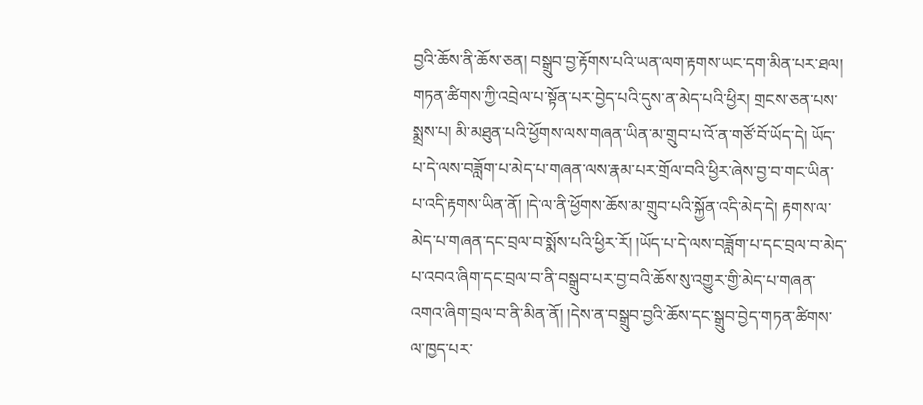བྱའི་ཆོས་ནི་ཆོས་ཅན། བསྒྲུབ་བྱ་རྟོགས་པའི་ཡན་ལག་རྟགས་ཡང་དག་མིན་པར་ཐལ། གཏན་ཚིགས་ཀྱི་འབྲེལ་པ་སྟོན་པར་བྱེད་པའི་དུས་ན་མེད་པའི་ཕྱིར། གྲངས་ཅན་པས་སྨྲས་པ། མི་མཐུན་པའི་ཕྱོགས་ལས་གཞན་ཡིན་མ་གྲུབ་པ་འོ་ན་གཙོ་བོ་ཡོད་དེ། ཡོད་པ་དེ་ལས་བཟློག་པ་མེད་པ་གཞན་ལས་རྣམ་པར་གྲོལ་བའི་ཕྱིར་ཞེས་བྱ་བ་གང་ཡིན་པ་འདི་རྟགས་ཡིན་ནོ། །དེ་ལ་ནི་ཕྱོགས་ཆོས་མ་གྲུབ་པའི་སྐྱོན་འདི་མེད་དེ། རྟགས་ལ་མེད་པ་གཞན་དང་བྲལ་བ་སྨོས་པའི་ཕྱིར་རོ། །ཡོད་པ་དེ་ལས་བཟློག་པ་དང་བྲལ་བ་མེད་པ་འབའ་ཞིག་དང་བྲལ་བ་ནི་བསྒྲུབ་པར་བྱ་བའི་ཆོས་སུ་འགྱུར་གྱི་མེད་པ་གཞན་འགའ་ཞིག་བྲལ་བ་ནི་མིན་ནོ། །དེས་ན་བསྒྲུབ་བྱའི་ཆོས་དང་སྒྲུབ་བྱེད་གཏན་ཚིགས་ལ་ཁྱད་པར་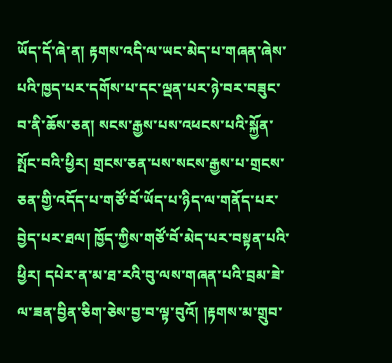ཡོད་དོ་ཞེ་ན། རྟགས་འདི་ལ་ཡང་མེད་པ་གཞན་ཞེས་པའི་ཁྱད་པར་དགོས་པ་དང་ལྡན་པར་ཉེ་བར་བཟུང་བ་ནི་ཆོས་ཅན། སངས་རྒྱས་པས་འཕངས་པའི་སྐྱོན་སྤོང་བའི་ཕྱིར། གྲངས་ཅན་པས་སངས་རྒྱས་པ་གྲངས་ཅན་གྱི་འདོད་པ་གཙོ་བོ་ཡོད་པ་ཉིད་ལ་གནོད་པར་བྱེད་པར་ཐལ། ཁྱོད་ཀྱིས་གཙོ་བོ་མེད་པར་བསྟན་པའི་ཕྱིར། དཔེར་ན་མ་ཐ་རའི་བུ་ལས་གཞན་པའི་བྲམ་ཟེ་ལ་ཟན་བྱིན་ཅིག་ཅེས་བྱ་བ་ལྟ་བུའོ། །རྟགས་མ་གྲུབ་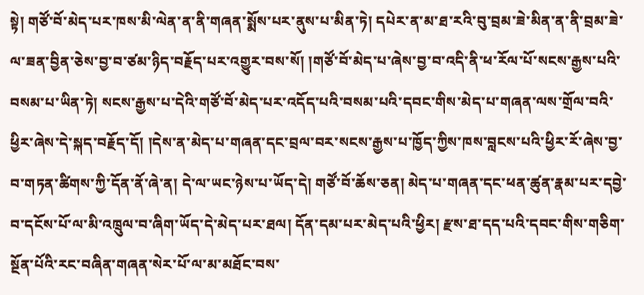སྟེ། གཙོ་བོ་མེད་པར་ཁས་མི་ལེན་ན་ནི་གཞན་སྨོས་པར་ནུས་པ་མིན་ཏེ། དཔེར་ན་མ་ཐ་རའི་བུ་བྲམ་ཟེ་མིན་ན་ནི་བྲམ་ཟེ་ལ་ཟན་བྱིན་ཅེས་བྱ་བ་ཙམ་ཉིད་བརྗོད་པར་འགྱུར་བས་སོ། །གཙོ་བོ་མེད་པ་ཞེས་བྱ་བ་འདི་ནི་ཕ་རོལ་པོ་སངས་རྒྱས་པའི་བསམ་པ་ཡིན་ཏེ། སངས་རྒྱས་པ་དེའི་གཙོ་བོ་མེད་པར་འདོད་པའི་བསམ་པའི་དབང་གིས་མེད་པ་གཞན་ལས་གྲོལ་བའི་ཕྱིར་ཞེས་དེ་སྐད་བརྗོད་དོ། །དེས་ན་མེད་པ་གཞན་དང་བྲལ་བར་སངས་རྒྱས་པ་ཁྱོད་ཀྱིས་ཁས་བླངས་པའི་ཕྱིར་རོ་ཞེས་བྱ་བ་གཏན་ཚིགས་ཀྱི་དོན་ནོ་ཞེ་ན། དེ་ལ་ཡང་ཉེས་པ་ཡོད་དེ། གཙོ་བོ་ཆོས་ཅན། མེད་པ་གཞན་དང་ཕན་ཚུན་རྣམ་པར་དབྱེ་བ་དངོས་པོ་ལ་མི་འཁྲུལ་བ་ཞིག་ཡོད་དེ་མེད་པར་ཐལ། དོན་དམ་པར་མེད་པའི་ཕྱིར། རྫས་ཐ་དད་པའི་དབང་གིས་གཅིག་སྔོན་པོའི་རང་བཞིན་གཞན་སེར་པོ་ལ་མ་མཐོང་བས་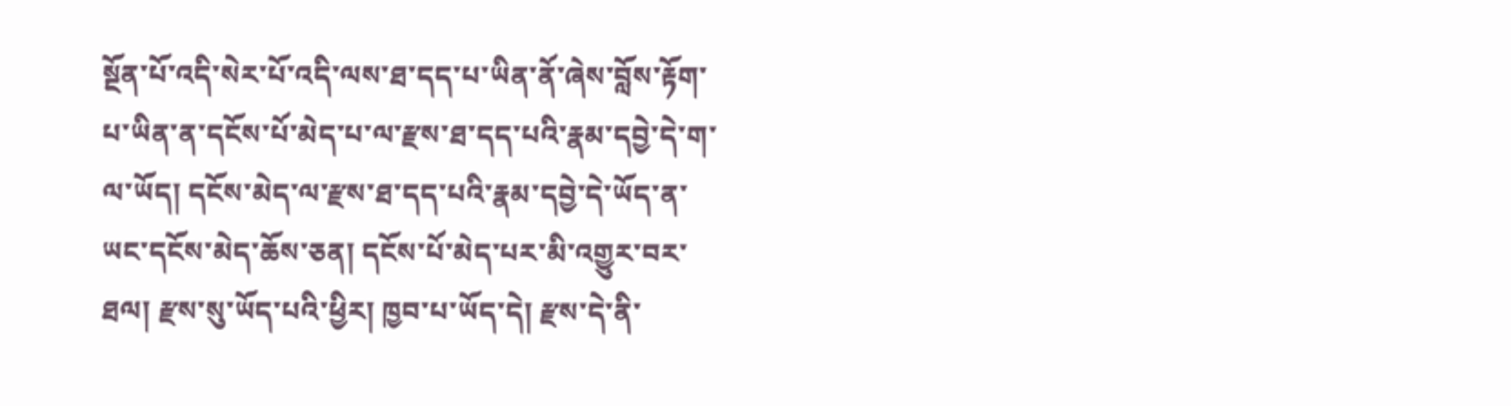སྔོན་པོ་འདི་སེར་པོ་འདི་ལས་ཐ་དད་པ་ཡིན་ནོ་ཞེས་བློས་རྟོག་པ་ཡིན་ན་དངོས་པོ་མེད་པ་ལ་རྫས་ཐ་དད་པའི་རྣམ་དབྱེ་དེ་ག་ལ་ཡོད། དངོས་མེད་ལ་རྫས་ཐ་དད་པའི་རྣམ་དབྱེ་དེ་ཡོད་ན་ཡང་དངོས་མེད་ཆོས་ཅན། དངོས་པོ་མེད་པར་མི་འགྱུར་བར་ཐལ། རྫས་སུ་ཡོད་པའི་ཕྱིར། ཁྱབ་པ་ཡོད་དེ། རྫས་དེ་ནི་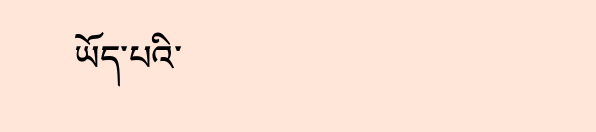ཡོད་པའི་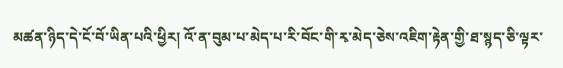མཚན་ཉིད་དེ་ངོ་བོ་ཡིན་པའི་ཕྱིར། འོ་ན་བུམ་པ་མེད་པ་རི་བོང་གི་རྭ་མེད་ཅེས་འཇིག་རྟེན་གྱི་ཐ་སྙད་ཅི་ལྟར་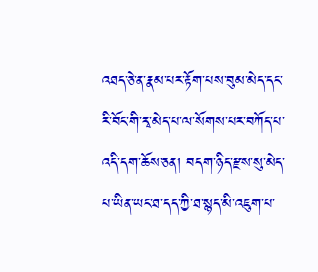འཐད་ཅེ་ན་རྣམ་པར་རྟོག་པས་བུམ་མེད་དང་རི་བོང་གི་རྭ་མེད་པ་ལ་སོགས་པར་བཀོད་པ་འདི་དག་ཆོས་ཅན། བདག་ཉིད་རྫས་སུ་མེད་པ་ཡིན་ཡང་ཐ་དད་ཀྱི་ཐ་སྙད་མི་འཇུག་པ་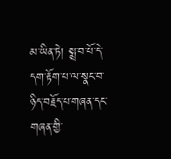མ་ཡིན་ཏེ། སྨྲ་བ་པོ་དེ་དག་རྟོག་པ་ལ་སྣང་བ་ཉིད་བརྗོད་པ་གཞན་དང་གཞན་གྱི་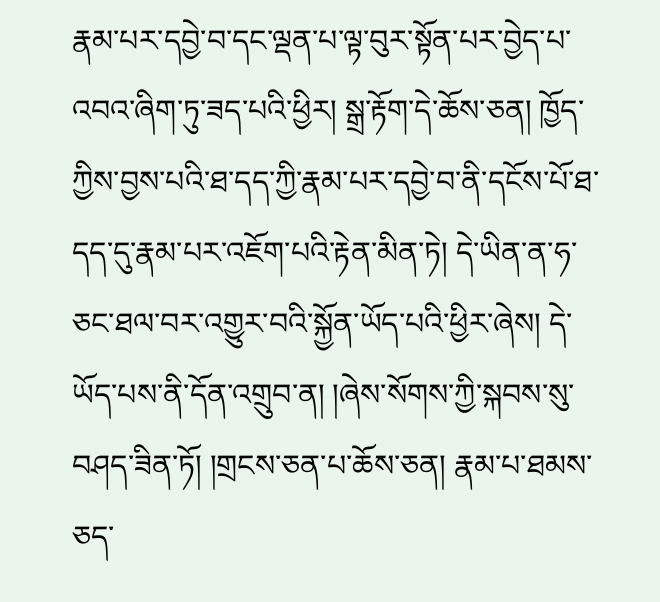རྣམ་པར་དབྱེ་བ་དང་ལྡན་པ་ལྟ་བུར་སྟོན་པར་བྱེད་པ་འབའ་ཞིག་ཏུ་ཟད་པའི་ཕྱིར། སྒྲ་རྟོག་དེ་ཆོས་ཅན། ཁྱོད་ཀྱིས་བྱས་པའི་ཐ་དད་ཀྱི་རྣམ་པར་དབྱེ་བ་ནི་དངོས་པོ་ཐ་དད་དུ་རྣམ་པར་འཇོག་པའི་རྟེན་མིན་ཏེ། དེ་ཡིན་ན་ཧ་ཅང་ཐལ་བར་འགྱུར་བའི་སྐྱོན་ཡོད་པའི་ཕྱིར་ཞེས། དེ་ཡོད་པས་ནི་དོན་འགྲུབ་ན། །ཞེས་སོགས་ཀྱི་སྐབས་སུ་བཤད་ཟིན་ཏོ། །གྲངས་ཅན་པ་ཆོས་ཅན། རྣམ་པ་ཐམས་ཅད་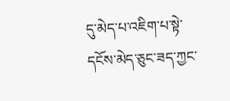དུ་མེད་པ་འཇིག་པ་སྟེ་དངོས་མེད་ཅུང་ཟད་ཀྱང་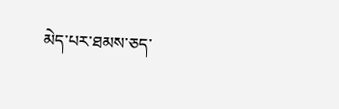མེད་པར་ཐམས་ཅད་